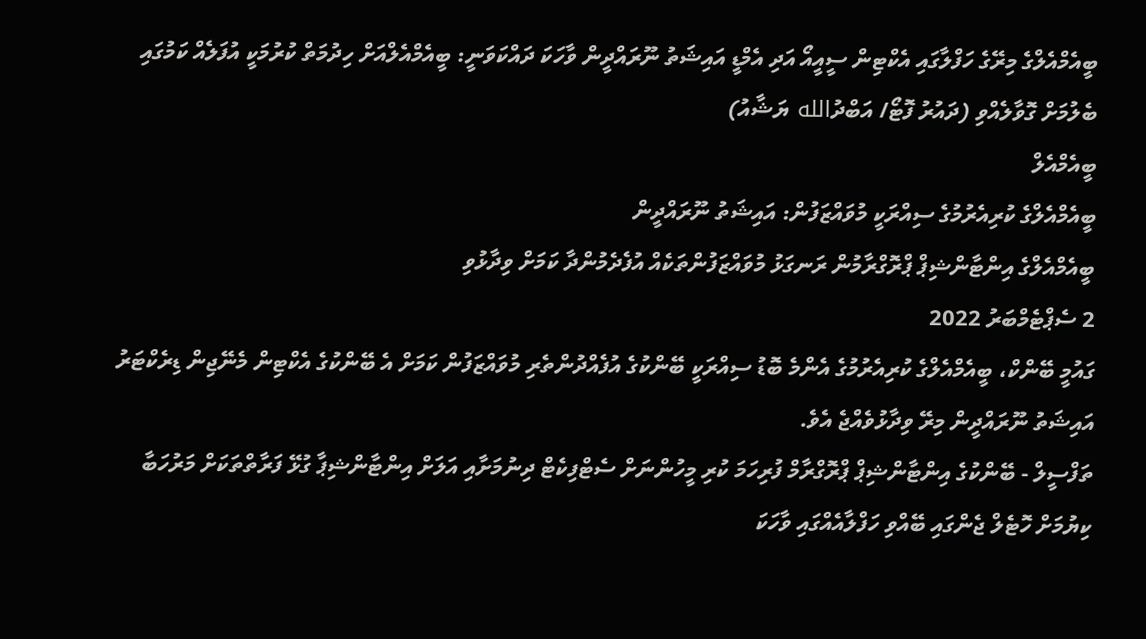ބީއެމްއެލްގެ މިރޭގެ ހަފްލާގައި އެކްޓިން ސީއީއޯ އަދި އެމްޑީ އައިޝަތު ނޫރައްދީން ވާހަކަ ދައްކަވަނީ: ބީއެމްއެލްއަށް ހިދުމަތް ކުރުމަކީ އުފަލެއް ކަމުގައި ބެލުމަށް ގޮވާލެއްވި (ދައުރު ފޮޓޯ/ އަބްދުالله ޔަޝާއު)
ބީއެމްއެލް
ބީއެމްއެލްގެ ކުރިއެރުމުގެ ސިއްރަކީ މުވައްޒަފުން: އައިޝަތު ނޫރައްދީން
ބީއެމްއެލްގެ އިންޓާންޝިޕް ޕްރޮގްރާމުން ރަނގަޅު މުވައްޒަފުންތަކެއް އުފެދެމުންދާ ކަމަށް ވިދާޅުވި
2 ސެޕްޓެމްބަރު 2022
ގައުމީ ބޭންކް، ބީއެމްއެލްގެ ކުރިއެރުމުގެ އެންމެ ބޮޑު ސިއްރަކީ ބޭންކުގެ އުފެއްދުންތެރި މުވައްޒަފުން ކަމަށް އެ ބޭންކުގެ އެކްޓިން މެނޭޖިން ޑިރެކްޓަރު އައިޝަތު ނޫރައްދީން މިރޭ ވިދާޅުވެއްޖެ އެވެ.
ތަފްސީލް - ބޭންކުގެ އިންޓާންޝިޕް ޕްރޮގްރާމް ފުރިހަމަ ކުރި މީހުންނަށް ސެޓްފިކެޓް ދިނުމަށާއި އަލަށް އިންޓާންޝިޕާ ގުޅޭ ފަރާތްތަކަށް މަރުހަބާ ކިޔުމަށް ހޮޓެލް ޖެންގައި ބޭއްވި ހަފްލާއެއްގައި ވާހަކަ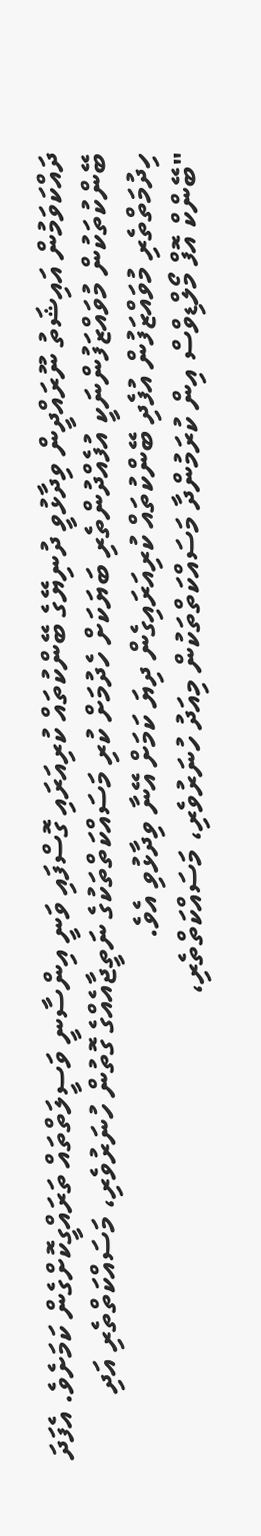ދައްކަވަމުން އައިޝަތު ނޫރައްދީން ވިދާޅުވީ ދުނިޔޭގެ ބޭންކުތައް ކުރިއަރައި ގޮސްފައި ވަނީ އިންސާނީ ވަސީލަތްތައް ތަރައްގީކޮށްގެން ކަމަށެވެ. އެފަދަ ބޭންކުތަކުން މުވައްޒަފުންނަކީ އުފެއްދުންތެރި ބަޔަކަށް ހެދުމަށް ކުރި މަސައްކަތްތަކުގެ ނަތީޖާއެއްގެ ގޮތުން ހުނަރުވެރި، މަސައްކަތްތެރި އަދި ހިދުމަތްތެރި މުވައްޒަފުން އުފެދި ބޭންކުތައް ކުރިއަރައިގެން ދިޔަ ކަމަށް އޭނާ ވިދާޅުވި އެވެ.
"ބޭންކް އޮފް މޯލްޑިވްސް އިން ކުރަމުންދާ މަސައްކަތްތަކުން މިއަދު ހުނަރުވެރި، މަސައްކަތްތެރި،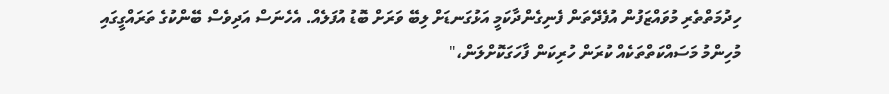ހިދުމަތްތެރި މުވައްޒަފުން އުފެދޭތަން ފެނިގެންދާކަމީ އަޅުގަނޑަށް ލިބޭ ވަރަށް ބޮޑު އުފަލެއް. އެހެނަސް އަދިވެސް ބޭންކުގެ ތަރައްގީގައި މުހިންމު މަސައްކަތްތަކެއް ކުރަން ހުރިކަން ފާހަގަކޮށްލަން،"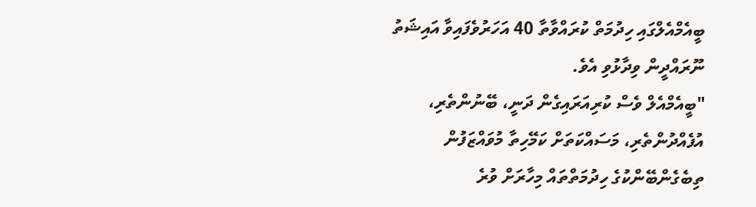ބީއެމްއެލްގައި ހިދުމަތް ކުރައްވާތާ 40 އަހަރުވެފައިވާ އައިޝަތު ނޫރައްދީން ވިދާޅުވި އެވެ.
"ބީއެމްއެލް ވެސް ކުރިއަރައިގެން ދަނީ، ބޭނުންތެރި، އުފެއްދުންތެރި، މަސައްކަތަށް ކަމޭހިތާ މުވައްޒަފުން ތިބެގެންބޭންކުގެ ހިދުމަތްތައް މިހާރަށް ވުރެ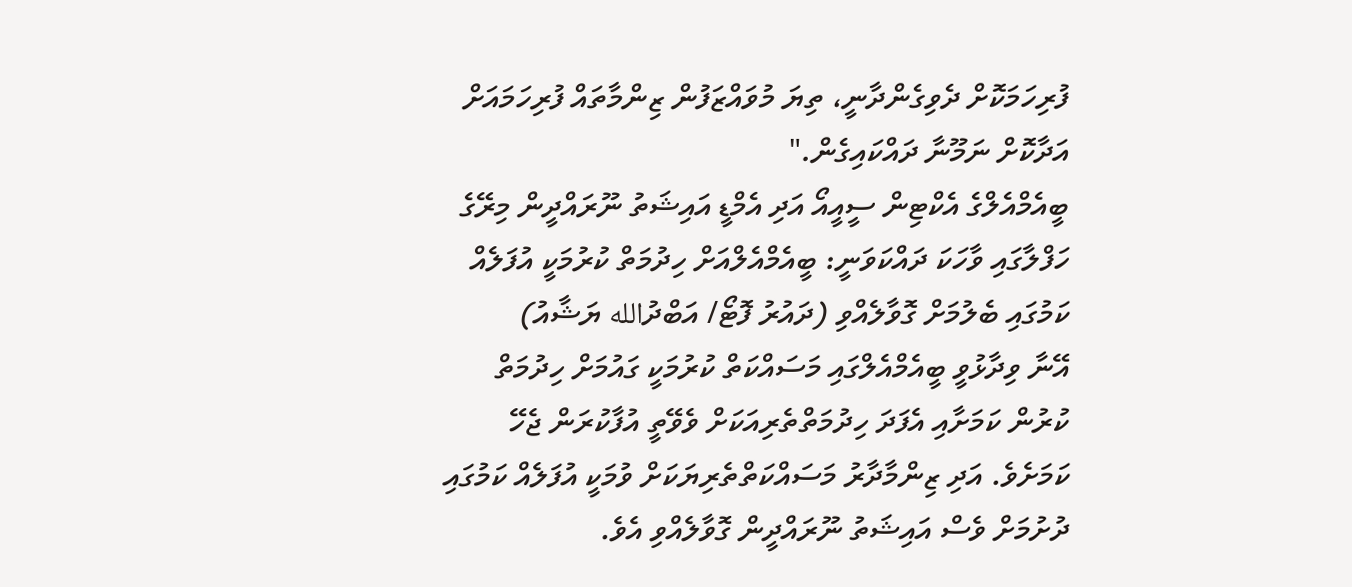ފުރިހަމަކޮށް ދެވިގެންދާނީ، ތިޔަ މުވައްޒަފުން ޒިންމާތައް ފުރިހަމައަށް އަދާކޮށް ނަމޫނާ ދައްކައިގެން."
ބީއެމްއެލްގެ އެކްޓިން ސީއީއޯ އަދި އެމްޑީ އައިޝަތު ނޫރައްދީން މިރޭގެ ހަފްލާގައި ވާހަކަ ދައްކަވަނީ: ބީއެމްއެލްއަށް ހިދުމަތް ކުރުމަކީ އުފަލެއް ކަމުގައި ބެލުމަށް ގޮވާލެއްވި (ދައުރު ފޮޓޯ/ އަބްދުالله ޔަޝާއު)
އޭނާ ވިދާޅުވީ ބީއެމްއެލްގައި މަސައްކަތް ކުރުމަކީ ގައުމަށް ހިދުމަތް ކުރުން ކަމަށާއި އެފަދަ ހިދުމަތްތެރިއަކަށް ވެވޭތީ އުފާކުރަން ޖެހޭ ކަމަށެވެ. އަދި ޒިންމާދާރު މަސައްކަތްތެރިޔަކަށް ވުމަކީ އުފަލެއް ކަމުގައި ދުށުމަށް ވެސް އައިޝަތު ނޫރައްދީން ގޮވާލެއްވި އެވެ.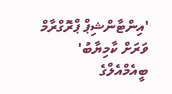'އިންޓާންޝިޕް ޕްރޮގްރާމް ވަރަށް ކާމިޔާބު'
ބީއެމްއެލްގެ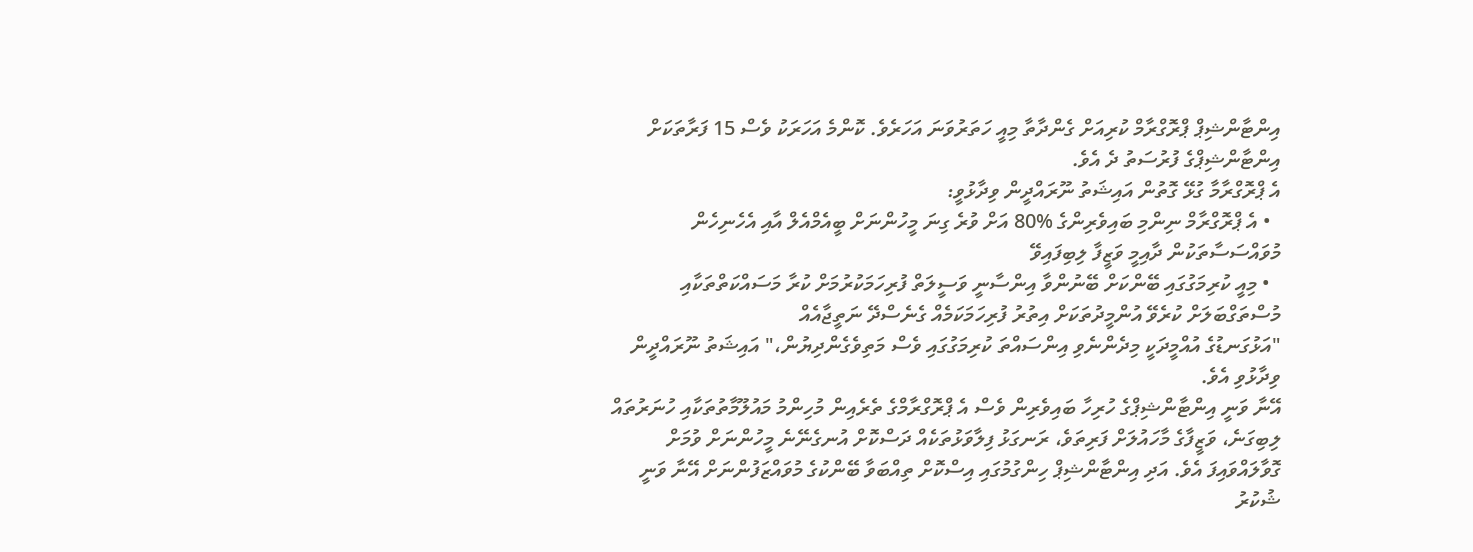އިންޓާންޝިޕް ޕްރޮގްރާމް ކުރިއަށް ގެންދާތާ މިއީ ހަތަރުވަނަ އަހަރެވެ. ކޮންމެ އަހަރަކު ވެސް 15 ފަރާތަކަށް އިންޓާންޝިޕްގެ ފުރުސަތު ދެ އެވެ.
އެ ޕްރޮގްރާމާ ގުޅޭ ގޮތުން އައިޝަތު ނޫރައްދީން ވިދާޅުވީ:
  • އެ ޕްރޮގްރާމް ނިންމި ބައިވެރިންގެ %80 އަށް ވުރެ ގިނަ މީހުންނަށް ބީއެމްއެލް އާއި އެހެނިހެން މުވައްސަސާތަކުން ދާއިމީ ވަޒީފާ ލިބިފައިވޭ
  • މިއީ ކުރިމަގުގައި ބޭންކަށް ބޭނުންވާ އިންސާނީ ވަސީލަތް ފުރިހަމަކުރުމަށް ކުރާ މަސައްކަތްތަކާއި މުސްތަގްބަލަށް ކުރެވޭ އުންމީދުތަކަށް އިތުރު ފުރިހަމަކަމެއް ގެނެސްދޭ ނަތީޖާއެއް
"އަޅުގަނޑުގެ އުއްމީދަކީ މިދެންނެވި އިންސައްތަ ކުރިމަގުގައި ވެސް މަތިވެގެންދިޔުން،" އައިޝަތު ނޫރައްދީން ވިދާޅުވި އެވެ.
އޭނާ ވަނީ އިންޓާންޝިޕްގެ ހުރިހާ ބައިވެރިން ވެސް އެ ޕްރޮގްރާމްގެ ތެރެއިން މުހިންމު މައުލޫމާތުތަކާއި ހުނަރުތައް ލިބިގަނެ، ވަޒީފާގެ މާހައުލަށް ފަރިތަވެ، ރަނގަޅު ފިލާވަޅުތަކެއް ދަސްކޮށް އުނގެނޭނެ މީހުންނަށް ވުމަށް ގޮވާލައްވައިފަ އެވެ. އަދި އިންޓާންޝިޕް ހިންގުމުގައި އިސްކޮށް ތިއްބަވާ ބޭންކުގެ މުވައްޒަފުންނަށް އޭނާ ވަނީ ޝުކުރު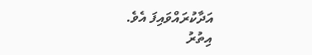އަދާކުރައްވައިފަ އެވެ.
އިތުރު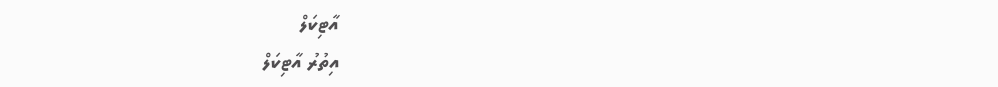އާޓިކަލް
އިތުރު އާޓިކަލް